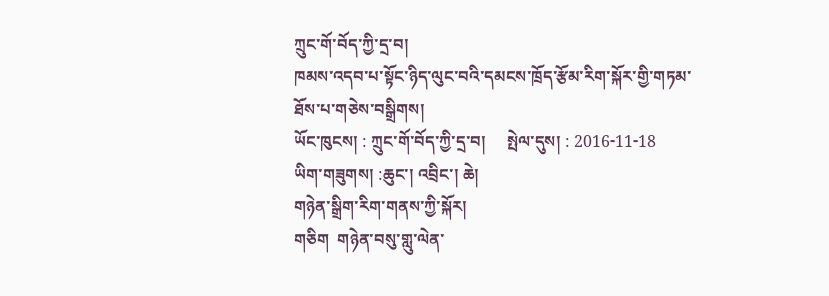ཀྲུང་གོ་བོད་ཀྱི་དྲ་བ།
ཁམས་འདབ་པ་སྟོང་ཉིད་ལུང་བའི་དམངས་ཁྲོད་རྩོམ་རིག་སྐོར་གྱི་གཏམ་ཐོས་པ་གཅེས་བསྒྲིགས།
ཡོང་ཁུངས། : ཀྲུང་གོ་བོད་ཀྱི་དྲ་བ།     སྤེལ་དུས། : 2016-11-18
ཡིག་གཟུགས། :ཆུང་། འབྲིང་། ཆེ།
གཉེན་སྒྲིག་རིག་གནས་ཀྱི་སྐོར།
གཅིག  གཉེན་བསུ་གླུ་ལེན་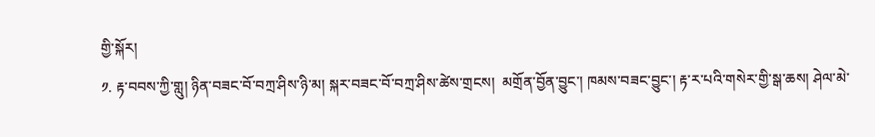གྱི་སྐོར།
༡. རྟ་བབས་ཀྱི་གླུ། ཉིན་བཟང་བོ་བཀྲ་ཤིས་ཉི་མ། སྐར་བཟང་བོ་བཀྲ་ཤིས་ཚེས་གྲངས།  མགྲོན་བྱོན་བྱུང་། ཁམས་བཟང་བྱུང་། རྟ་ར་པའི་གསེར་གྱི་སྒ་ཆས། ཤེལ་མེ་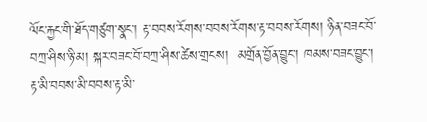ལོང་རྐྱང་གི་ཐོད་གཙུག་སྣང་། རྟ་བབས་རོགས་བབས་རོགས་རྟ་བབས་རོགས། ཉིན་བཟང་བོ་བཀྲ་ཤིས་ཉི་མ། སྐར་བཟང་བོ་བཀྲ་ཤིས་ཚེས་གྲངས།  མགྲོན་བྱོན་བྱུང་། ཁམས་བཟང་བྱུང་། རྟ་མི་བབས་མི་བབས་རྟ་མི་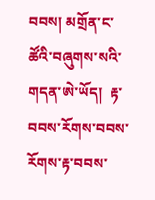བབས། མགྲོན་ང་ཚོའི་བཞུགས་སའི་གདན་ཨེ་ཡོད།  རྟ་བབས་རོགས་བབས་རོགས་རྟ་བབས་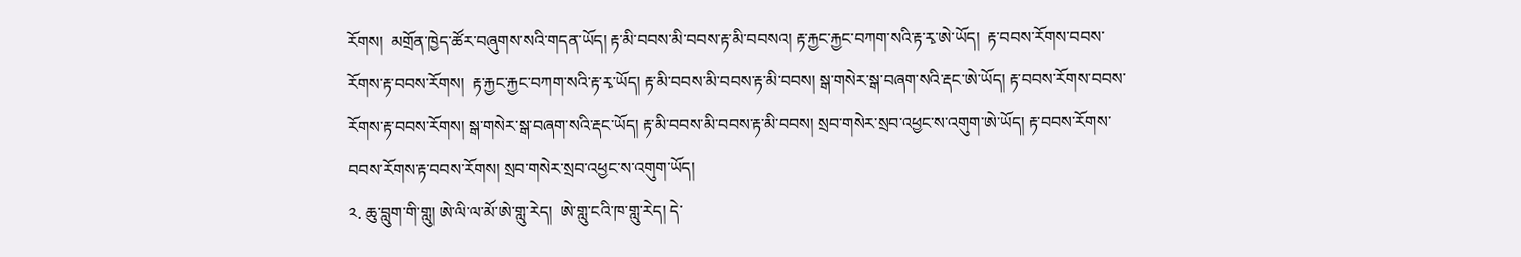རོགས།  མགྲོན་ཁྱེད་ཚོར་བཞུགས་སའི་གདན་ཡོད། རྟ་མི་བབས་མི་བབས་རྟ་མི་བབསའ། རྟ་རྐྱང་རྐྱང་བཀག་སའི་རྟ་རྭ་ཨེ་ཡོད།  རྟ་བབས་རོགས་བབས་རོགས་རྟ་བབས་རོགས།  རྟ་རྐྱང་རྐྱང་བཀག་སའི་རྟ་རྭ་ཡོད། རྟ་མི་བབས་མི་བབས་རྟ་མི་བབས། སྒ་གསེར་སྒ་བཞག་སའི་རྡང་ཨེ་ཡོད། རྟ་བབས་རོགས་བབས་རོགས་རྟ་བབས་རོགས། སྒ་གསེར་སྒ་བཞག་སའི་རྡང་ཡོད། རྟ་མི་བབས་མི་བབས་རྟ་མི་བབས། སྲབ་གསེར་སྲབ་འཕྱང་ས་འགུག་ཨེ་ཡོད། རྟ་བབས་རོགས་བབས་རོགས་རྟ་བབས་རོགས། སྲབ་གསེར་སྲབ་འཕྱང་ས་འགུག་ཡོད།
༢. ཆུ་བླུག་གི་གླུ། ཨེ་ལི་ལ་མོ་ཨེ་གླུ་རེད།  ཨེ་གླུ་ངའི་ཁ་གླུ་རེད། དེ་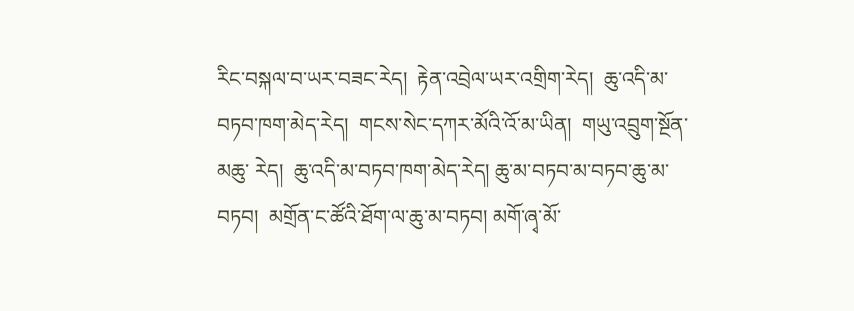རིང་བསྐལ་བ་ཡར་བཟང་རེད།  རྟེན་འབྲེལ་ཡར་འགྲིག་རེད།  ཆུ་འདི་མ་བཏབ་ཁག་མེད་རེད།  གངས་སེང་དཀར་མོའི་འོ་མ་ཡིན།  གཡུ་འབྲུག་སྔོན་མཆུ་ རེད།  ཆུ་འདི་མ་བཏབ་ཁག་མེད་རེད། ཆུ་མ་བཏབ་མ་བཏབ་ཆུ་མ་བཏབ།  མགྲོན་ང་ཚོའི་ཐོག་ལ་ཆུ་མ་བཏབ། མགོ་ཞྭ་མོ་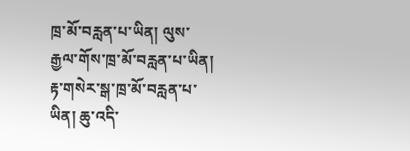ཁྲ་མོ་བརླན་པ་ཡིན། ལུས་རྒྱལ་གོས་ཁྲ་མོ་བརླན་པ་ཡིན།  རྟ་གསེར་སྒ་ཁྲ་མོ་བརླན་པ་ཡིན། ཆུ་འདི་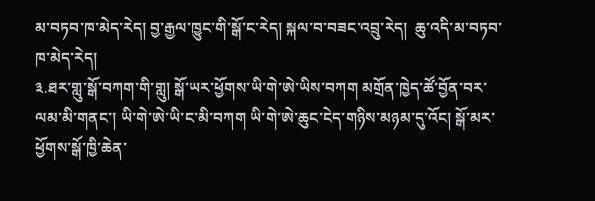མ་བཏབ་ཁ་མེད་རེད། བྱ་རྒྱལ་ཁྱུང་གི་སྒོ་ང་རེད། སྐལ་བ་བཟང་འབྲུ་རེད།  ཆུ་འདི་མ་བཏབ་ཁ་མེད་རེད།
༣.ཐར་གླུ་སྒོ་བཀག་གི་གླུ། སྒོ་ཡར་ཕྱོགས་ཡི་གེ་ཨེ་ཡིས་བཀག མགྲོན་ཁྱེད་ཚོ་བྱོན་བར་ལམ་མི་གནང་། ཡི་གེ་ཨེ་ཡི་ང་མི་བཀག ཡི་གེ་ཨེ་ཆུང་ངེད་གཉིས་མཉམ་དུ་འོང། སྒོ་མར་ཕྱོགས་སྒོ་ཁྱི་ཆེན་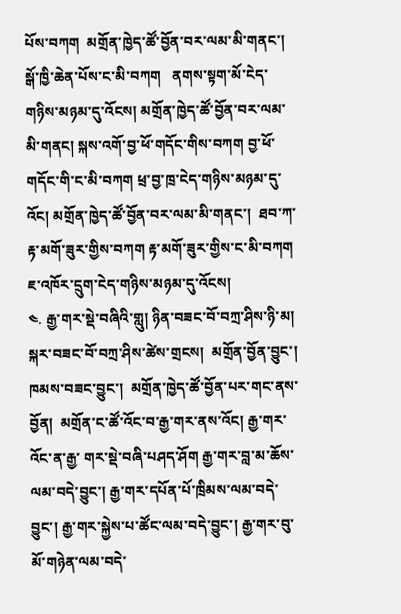པོས་བཀག  མགྲོན་ཁྱེད་ཚོ་བྱོན་བར་ལམ་མི་གནང་། སྒོ་ཁྱི་ཆེན་པོས་ང་མི་བཀག   ནགས་སྟག་མོ་ངེད་གཉིས་མཉམ་དུ་འོངས། མགྲོན་ཁྱེད་ཚོ་བྱོན་བར་ལམ་མི་གནང། སྐས་འགོ་བྱ་ཕོ་གདོང་གིས་བཀག བྱ་ཕོ་གདོང་གི་ང་མི་བཀག ཕྲ་བྱ་ཁྲ་ངེད་གཉིས་མཉམ་དུ་འོང། མགྲོན་ཁྱེད་ཚོ་བྱོན་བར་ལམ་མི་གནང་།  ཐབ་ཀ་རྟ་མགོ་ཟུར་གྱིས་བཀག རྟ་མགོ་ཟུར་གྱིས་ང་མི་བཀག   ཇ་འཁོར་དྲུག་ངེད་གཉིས་མཉམ་དུ་འོངས།
༤. རྒྱ་གར་སྡེ་བཞིའི་གླུ། ཉིན་བཟང་བོ་བཀྲ་ཤིས་ཉི་མ། སྐར་བཟང་བོ་བཀྲ་ཤིས་ཚེས་གྲངས།  མགྲོན་བྱོན་བྱུང་། ཁམས་བཟང་བྱུང་།  མགྲོན་ཁྱེད་ཚོ་བྱོན་པར་གང་ནས་བྱོན།  མགྲོན་ང་ཚོ་འོང་བ་རྒྱ་གར་ནས་འོང། རྒྱ་གར་འོང་ན་རྒྱ་ གར་སྡེ་བཞི་པཤད་ཤོག རྒྱ་གར་བླ་མ་ཆོས་ལམ་བདེ་བྱུང་། རྒྱ་གར་དཔོན་པོ་ཁྲིམས་ལམ་བདེ་བྱུང་། རྒྱ་གར་སྐྱེས་པ་ཚོང་ལམ་བདེ་བྱུང་། རྒྱ་གར་བུ་མོ་གཉེན་ལམ་བདེ་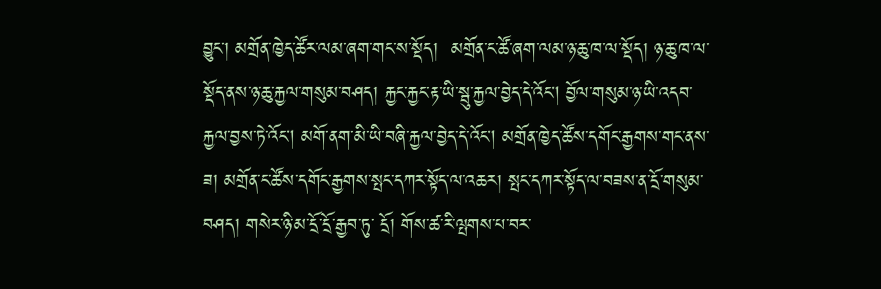བྱུང་། མགྲོན་ཁྱེད་ཚོར་ལམ་ཞག་གང་ས་སྡོད།  མགྲོན་ང་ཚོ་ཞག་ལམ་ཉ་ཆུ་ཁ་ལ་སྡོད། ཉ་ཆུ་ཁ་ལ་སྡོད་ནས་ཉ་ཆུ་རྐྱལ་གསུམ་བཤད། རྐྱང་རྐྱང་རྟ་ཡི་སྦུ་རྐྱལ་བྱེད་དེ་འོང། བྱོལ་གསུམ་ཉ་ཡི་འདབ་རྐྱལ་བྱས་ཏེ་འོང། མགོ་ནག་མི་ཡི་བཞི་རྐྱལ་བྱེད་དེ་འོང། མགྲོན་ཁྱེད་ཚོས་དགོང་རྒྱགས་གང་ནས་ཟ། མགྲོན་ང་ཚོས་དགོང་རྒྱགས་སྤང་དཀར་སྟོད་ལ་འཆར། སྤང་དཀར་སྟོད་ལ་བཟས་ན་དྲོ་གསུམ་བཤད། གསེར་ཉི་མ་དྲོ་དྲོ་རྒྱབ་ཏུ་ དྲོ། གོས་ཚ་རི་ལྤགས་པ་བར་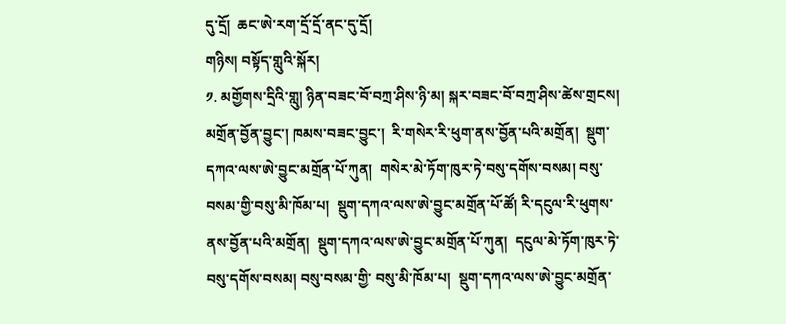དུ་དྲོ།  ཆང་ཨེ་རག་དྲོ་དྲོ་ནང་དུ་དྲོ།
གཉིས། བསྟོད་གླུའི་སྐོར།
༡. མགྱོགས་དྲིའི་གླུ། ཉིན་བཟང་བོ་བཀྲ་ཤིས་ཉི་མ། སྐར་བཟང་བོ་བཀྲ་ཤིས་ཚེས་གྲངས།  མགྲོན་བྱོན་བྱུང་། ཁམས་བཟང་བྱུང་།  རི་གསེར་རི་ཕུག་ནས་བྱོན་པའི་མགྲོན།  སྡུག་དཀའ་ལས་ཨེ་བྱུང་མགྲོན་པོ་ཀུན།  གསེར་མེ་ཏོག་ཁུར་ཏེ་བསུ་དགོས་བསམ། བསུ་བསམ་གྱི་བསུ་མི་ཁོམ་པ།  སྡུག་དཀའ་ལས་ཨེ་བྱུང་མགྲོན་པོ་ཚོ། རི་དངུལ་རི་ཕུགས་ནས་བྱོན་པའི་མགྲོན།  སྡུག་དཀའ་ལས་ཨེ་བྱུང་མགྲོན་པོ་ཀུན།  དངུལ་མེ་ཏོག་ཁུར་ཏེ་བསུ་དགོས་བསམ། བསུ་བསམ་གྱི་ བསུ་མི་ཁོམ་པ།  སྡུག་དཀའ་ལས་ཨེ་བྱུང་མགྲོན་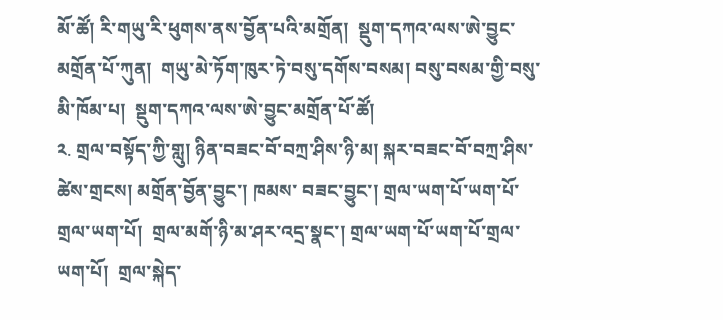མོ་ཚོ། རི་གཡུ་རི་ཕུགས་ནས་བྱོན་པའི་མགྲོན།  སྡུག་དཀའ་ལས་ཨེ་བྱུང་མགྲོན་པོ་ཀུན།  གཡུ་མེ་ཏོག་ཁུར་ཏེ་བསུ་དགོས་བསམ། བསུ་བསམ་གྱི་བསུ་མི་ཁོམ་པ།  སྡུག་དཀའ་ལས་ཨེ་བྱུང་མགྲོན་པོ་ཚོ།
༢. གྲལ་བསྟོད་ཀྱི་གླུ། ཉིན་བཟང་བོ་བཀྲ་ཤིས་ཉི་མ། སྐར་བཟང་བོ་བཀྲ་ཤིས་ཚེས་གྲངས། མགྲོན་བྱོན་བྱུང་། ཁམས་ བཟང་བྱུང་། གྲལ་ཡག་པོ་ཡག་པོ་གྲལ་ཡག་པོ།  གྲལ་མགོ་ཉི་མ་ཤར་འདྲ་སྣང་། གྲལ་ཡག་པོ་ཡག་པོ་གྲལ་ཡག་པོ།  གྲལ་སྐེད་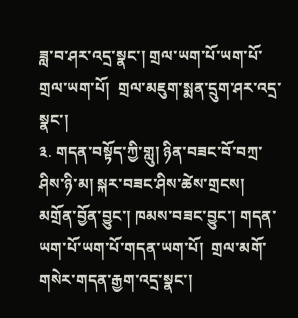ཟླ་བ་ཤར་འདྲ་སྣང་། གྲལ་ཡག་པོ་ཡག་པོ་གྲལ་ཡག་པོ།  གྲལ་མཇུག་སྨན་དྲུག་ཤར་འདྲ་སྣང་།
༣. གདན་བསྟོད་ཀྱི་གླུ། ཉིན་བཟང་བོ་བཀྲ་ཤིས་ཉི་མ། སྐར་བཟང་ཤིས་ཚེས་གྲངས།  མགྲོན་བྱོན་བྱུང་། ཁམས་བཟང་བྱུང་། གདན་ཡག་པོ་ཡག་པོ་གདན་ཡག་པོ།  གྲལ་མགོ་གསེར་གདན་རྒྱག་འདྲ་སྣང་།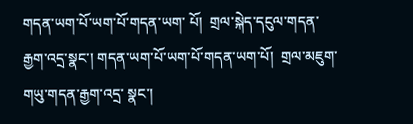གདན་ཡག་པོ་ཡག་པོ་གདན་ཡག་ པོ།  གྲལ་སྐེད་དངུལ་གདན་རྒྱག་འདྲ་སྣང་། གདན་ཡག་པོ་ཡག་པོ་གདན་ཡག་པོ།  གྲལ་མཇུག་གཡུ་གདན་རྒྱག་འདྲ་ སྣང་།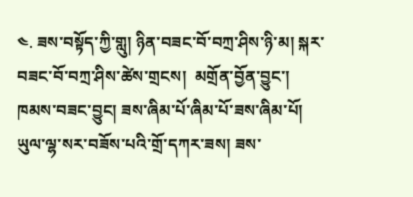༤. ཟས་བསྟོད་ཀྱི་གླུ། ཉིན་བཟང་བོ་བཀྲ་ཤིས་ཉི་མ། སྐར་བཟང་བོ་བཀྲ་ཤིས་ཚེས་གྲངས།  མགྲོན་བྱོན་བྱུང་། ཁམས་བཟང་བྱུང། ཟས་ཞིམ་པོ་ཞིམ་པོ་ཟས་ཞིམ་པོ།  ཡུལ་ལྷ་སར་བཟོས་པའི་གྲོ་དཀར་ཟས། ཟས་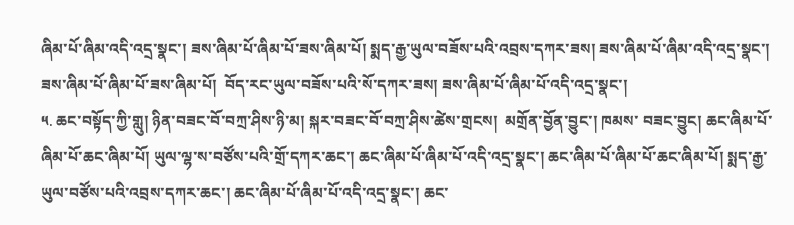ཞིམ་པོ་ཞིམ་འདི་འདྲ་སྣང་། ཟས་ཞིམ་པོ་ཞིམ་པོ་ཟས་ཞིམ་པོ། སྨད་རྒྱ་ཡུལ་བཟོས་པའི་འབྲས་དཀར་ཟས། ཟས་ཞིམ་པོ་ཞིམ་འདི་འདྲ་སྣང་། ཟས་ཞིམ་པོ་ཞིམ་པོ་ཟས་ཞིམ་པོ།  བོད་རང་ཡུལ་བཟོས་པའི་སོ་དཀར་ཟས། ཟས་ཞིམ་པོ་ཞིམ་པོ་འདི་འདྲ་སྣང་།
༥. ཆང་བསྟོད་ཀྱི་གླུ། ཉིན་བཟང་བོ་བཀྲ་ཤིས་ཉི་མ། སྐར་བཟང་བོ་བཀྲ་ཤིས་ཚེས་གྲངས།  མགྲོན་བྱོན་བྱུང་། ཁམས་ བཟང་བྱུང། ཆང་ཞིམ་པོ་ཞིམ་པོ་ཆང་ཞིམ་པོ། ཡུལ་ལྷ་ས་བཙོས་པའི་གྲོ་དཀར་ཆང་། ཆང་ཞིམ་པོ་ཞིམ་པོ་འདི་འདྲ་སྣང་། ཆང་ཞིམ་པོ་ཞིམ་པོ་ཆང་ཞིམ་པོ། སྨད་རྒྱ་ཡུལ་བཙོས་པའི་འབྲས་དཀར་ཆང་། ཆང་ཞིམ་པོ་ཞིམ་པོ་འདི་འདྲ་སྣང་། ཆང་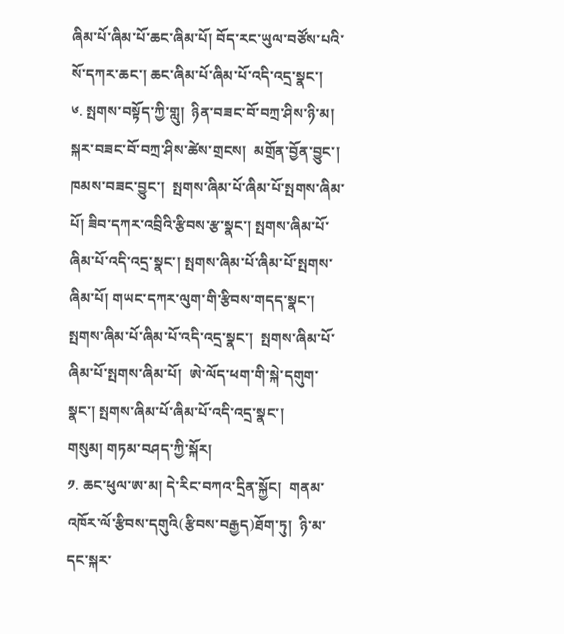ཞིམ་པོ་ཞིམ་པོ་ཆང་ཞིམ་པོ། བོད་རང་ཡུལ་བཙོས་པའི་སོ་དཀར་ཆང་། ཆང་ཞིམ་པོ་ཞིམ་པོ་འདི་འདྲ་སྣང་།
༦. སྤགས་བསྟོད་ཀྱི་གླུ།  ཉིན་བཟང་བོ་བཀྲ་ཤིས་ཉི་མ། སྐར་བཟང་བོ་བཀྲ་ཤིས་ཚེས་གྲངས།  མགྲོན་བྱོན་བྱུང་། ཁམས་བཟང་བྱུང་།  སྤགས་ཞིམ་པོ་ཞིམ་པོ་སྤགས་ཞིམ་པོ། ཟིབ་དཀར་འབྲིའི་རྩིབས་རྩ་སྣང་། སྤགས་ཞིམ་པོ་ཞིམ་པོ་འདི་འདྲ་སྣང་། སྤགས་ཞིམ་པོ་ཞིམ་པོ་སྤགས་ཞིམ་པོ། གཡང་དཀར་ལུག་གི་རྩིབས་གདད་སྣང་། སྤགས་ཞིམ་པོ་ཞིམ་པོ་འདི་འདྲ་སྣང་།  སྤགས་ཞིམ་པོ་ཞིམ་པོ་སྤགས་ཞིམ་པོ།  ཨེ་ལོད་ཕག་གི་སྐེ་དགུག་སྣང་། སྤགས་ཞིམ་པོ་ཞིམ་པོ་འདི་འདྲ་སྣང་།
གསུམ། གཏམ་བཤད་ཀྱི་སྐོར།
༡. ཆང་ཕུལ་ཨ་མ། དེ་རིང་བཀའ་དྲིན་སྐྱོང།  གནམ་འཁོར་ལོ་རྩིབས་དགུའི(རྩིབས་བརྒྱད)ཐོག་ཏུ།  ཉི་མ་དང་སྐར་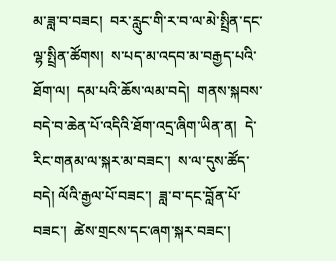མ་ཟླ་བ་བཟང།  བར་རླུང་གི་ར་བ་ལ་མེ་སྤྲིན་དང་ལྷ་སྤྲིན་ཚོགས།  ས་པད་མ་འདབ་མ་བརྒྱད་པའི་ཐོག་ལ།  དམ་པའི་ཆོས་ལམ་བདེ།  གནས་སྐབས་བདེ་བ་ཆེན་པོ་འདིའི་ཐོག་འདྲ་ཞིག་ཡིན་ན།  དེ་རིང་གནམ་ལ་སྐར་མ་བཟང་།  ས་ལ་དུས་ཚོད་བདེ། ལོའི་རྒྱལ་པོ་བཟང་།  ཟླ་བ་དང་བློན་པོ་བཟང་།  ཚེས་གྲངས་དང་ཞག་སྐར་བཟང་།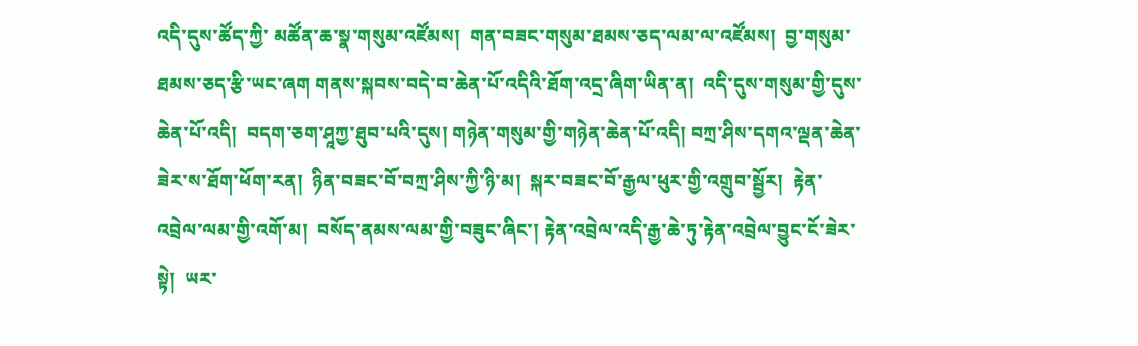འདི་དུས་ཚོད་ཀྱི་ མཚོན་ཆ་སྣ་གསུམ་འཛོམས།  གན་བཟང་གསུམ་ཐམས་ཅད་ལམ་ལ་འཛོམས།  བྱ་གསུམ་ཐམས་ཅད་རྩི་ཡང་ཞག གནས་སྐབས་བདེ་བ་ཆེན་པོ་འདིའི་ཐོག་འདྲ་ཞིག་ཡིན་ན།  འདི་དུས་གསུམ་གྱི་དུས་ཆེན་པོ་འདི།  བདག་ཅག་ཤཱཀྱ་ཐུབ་པའི་དུས། གཉེན་གསུམ་གྱི་གཉེན་ཆེན་པོ་འདི། བཀྲ་ཤིས་དགའ་ལྡན་ཆེན་ཟེར་ས་ཐོག་ཕོག་རན།  ཉིན་བཟང་བོ་བཀྲ་ཤིས་ཀྱི་ཉི་མ།  སྐར་བཟང་བོ་རྒྱལ་ཕུར་གྱི་འགྲུབ་སྦྱོར།  རྟེན་འབྲེལ་ལམ་གྱི་འགོ་མ།  བསོད་ནམས་ལམ་གྱི་བཟུང་ཞིང་། རྟེན་འབྲེལ་འདི་རྒྱ་ཆེ་ཏུ་རྟེན་འབྲེལ་བྱུང་ངོ་ཟེར་སྟེ།  ཡར་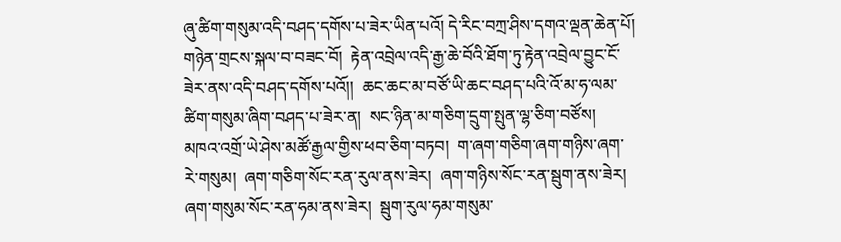ཞུ་ཚིག་གསུམ་འདི་བཤད་དགོས་པ་ཟེར་ཡིན་པའོ། དེ་རིང་བཀྲ་ཤིས་དགའ་ལྡན་ཆེན་པོ།  གཉེན་གྲངས་སྐལ་བ་བཟང་བོ།  རྟེན་འབྲེལ་འདི་རྒྱ་ཆེ་བོའི་ཐོག་ཏུ་རྟེན་འབྲེལ་བྱུང་ངོ་ཟེར་ནས་འདི་བཤད་དགོས་པའོ།།  ཆང་ཆང་མ་བཙོ་ཡི་ཆང་བཤད་པའི་འོ་མ་ཧ་ལམ་ཚིག་གསུམ་ཞིག་བཤད་པ་ཟེར་ན།  སང་ཉིན་མ་གཅིག་དྲུག་སྤུན་ལྷ་ཅིག་བཙོས།  མཁའ་འགྲོ་ཡེ་ཤེས་མཚོ་རྒྱལ་གྱིས་ཕབ་ཅིག་བཏབ།  ག་ཞག་གཅིག་ཞག་གཉིས་ཞག་རེ་གསུམ།  ཞག་གཅིག་སོང་རན་རུལ་ནས་ཟེར།  ཞག་གཉིས་སོང་རན་སྦུག་ནས་ཟེར།  ཞག་གསུམ་སོང་རན་ཧམ་ནས་ཟེར།  སྦུག་རུལ་ཧམ་གསུམ་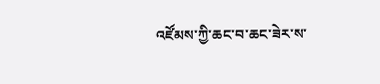འཛོམས་ཀྱི་ཆང་བ་ཆང་ཟེར་ས་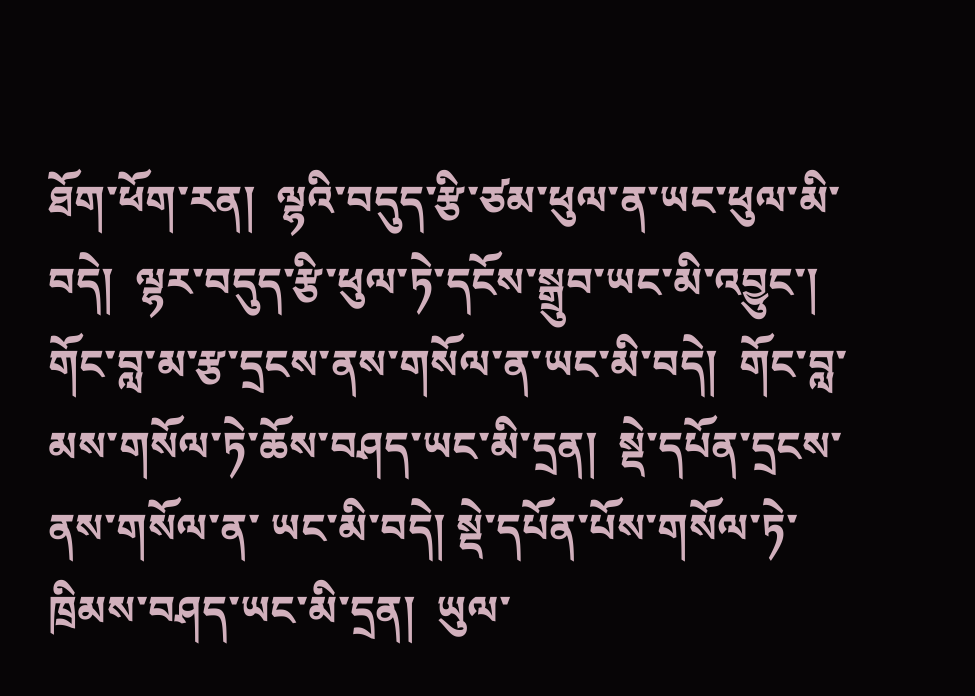ཐོག་ཕོག་རན།  ལྷའི་བདུད་རྩི་ཙམ་ཕུལ་ན་ཡང་ཕུལ་མི་བདེ།  ལྷར་བདུད་རྩི་ཕུལ་ཏེ་དངོས་སྒྲུབ་ཡང་མི་འབྱུང་།  གོང་བླ་མ་རྩ་དྲངས་ནས་གསོལ་ན་ཡང་མི་བདེ།  གོང་བླ་མས་གསོལ་ཏེ་ཆོས་བཤད་ཡང་མི་དྲན།  སྡེ་དཔོན་དྲངས་ནས་གསོལ་ན་ ཡང་མི་བདེ། སྡེ་དཔོན་པོས་གསོལ་ཏེ་ཁྲིམས་བཤད་ཡང་མི་དྲན།  ཡུལ་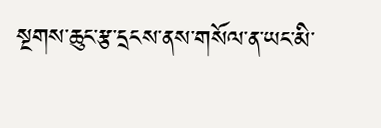སྔགས་ཆུང་རྩ་དྲངས་ནས་གསོལ་ན་ཡང་མི་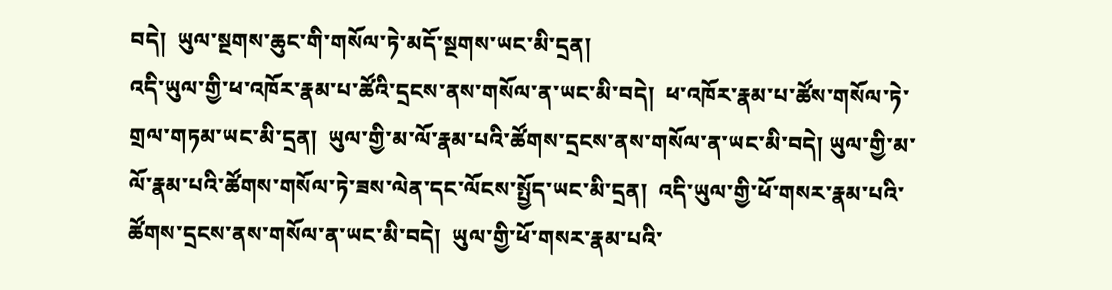བདེ།  ཡུལ་སྔགས་ཆུང་གི་གསོལ་ཏེ་མདོ་སྔགས་ཡང་མི་དྲན།
འདི་ཡུལ་གྱི་ཕ་འཁོར་རྣམ་པ་ཚོའི་དྲངས་ནས་གསོལ་ན་ཡང་མི་བདེ།  ཕ་འཁོར་རྣམ་པ་ཚོས་གསོལ་ཏེ་གྲལ་གཏམ་ཡང་མི་དྲན།  ཡུལ་གྱི་མ་ལོ་རྣམ་པའི་ཚོགས་དྲངས་ནས་གསོལ་ན་ཡང་མི་བདེ། ཡུལ་གྱི་མ་ལོ་རྣམ་པའི་ཚོགས་གསོལ་ཏེ་ཟས་ལེན་དང་ལོངས་སྤྱོད་ཡང་མི་དྲན།  འདི་ཡུལ་གྱི་ཕོ་གསར་རྣམ་པའི་ཚོགས་དྲངས་ནས་གསོལ་ན་ཡང་མི་བདེ།  ཡུལ་གྱི་ཕོ་གསར་རྣམ་པའི་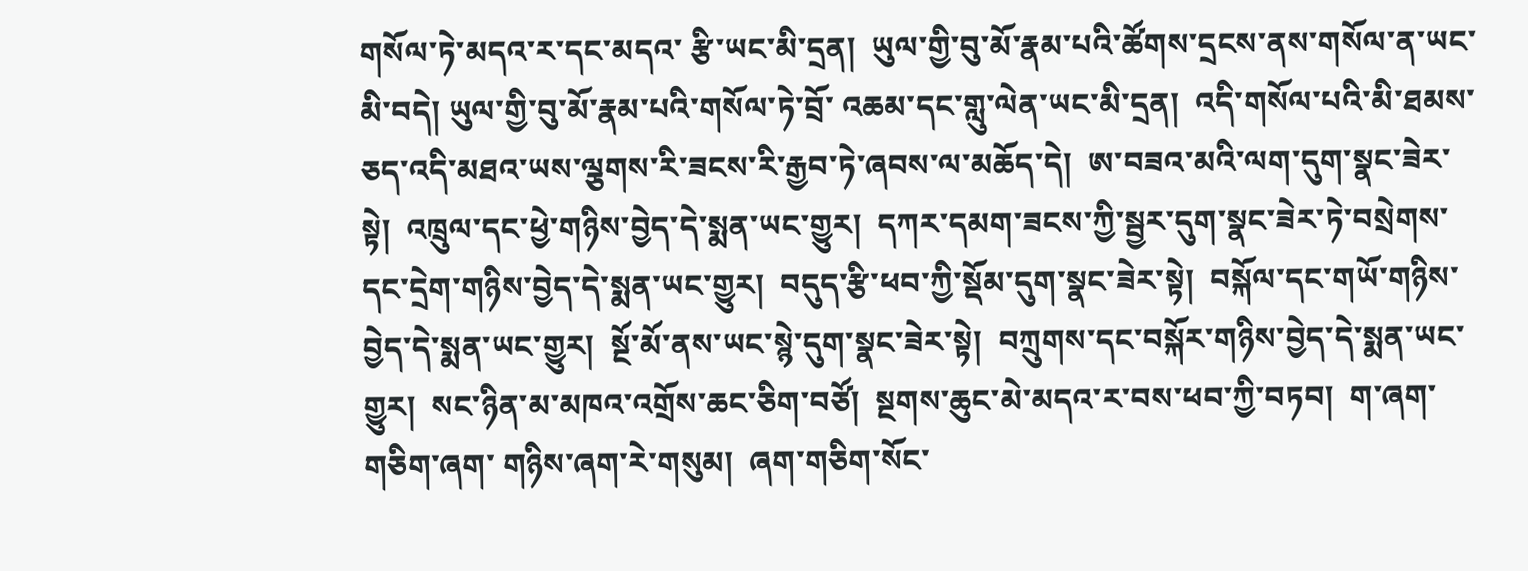གསོལ་ཏེ་མདའ་ར་དང་མདའ་ རྩི་ཡང་མི་དྲན།  ཡུལ་གྱི་བུ་མོ་རྣམ་པའི་ཚོགས་དྲངས་ནས་གསོལ་ན་ཡང་མི་བདེ། ཡུལ་གྱི་བུ་མོ་རྣམ་པའི་གསོལ་ཏེ་བྲོ་ འཆམ་དང་གླུ་ལེན་ཡང་མི་དྲན།  འདི་གསོལ་པའི་མི་ཐམས་ཅད་འདི་མཐའ་ཡས་ལྕགས་རི་ཟངས་རི་རྒྱབ་ཏེ་ཞབས་ལ་མཆོད་དེ།  ཨ་བཟའ་མའི་ལག་དུག་སྣང་ཟེར་སྟེ།  འཁྲུལ་དང་ཕྱེ་གཉིས་བྱེད་དེ་སྨན་ཡང་གྱུར།  དཀར་དམག་ཟངས་ཀྱི་སྦྱར་དུག་སྣང་ཟེར་ཏེ་བསྲེགས་དང་དྲེག་གཉིས་བྱེད་དེ་སྨན་ཡང་གྱུར།  བདུད་རྩི་ཕབ་ཀྱི་སྡོམ་དུག་སྣང་ཟེར་སྟེ།  བསྐོལ་དང་གཡོ་གཉིས་བྱེད་དེ་སྨན་ཡང་གྱུར།  སྔོ་མོ་ནས་ཡང་སྙེ་དུག་སྣང་ཟེར་སྟེ།  བཀྲུགས་དང་བསྐོར་གཉིས་བྱེད་དེ་སྨན་ཡང་གྱུར།  སང་ཉིན་མ་མཁའ་འགྲོས་ཆང་ཅིག་བཙོ།  སྔགས་ཆུང་མེ་མདའ་ར་བས་ཕབ་ཀྱི་བཏབ།  ག་ཞག་གཅིག་ཞག་ གཉིས་ཞག་རེ་གསུམ།  ཞག་གཅིག་སོང་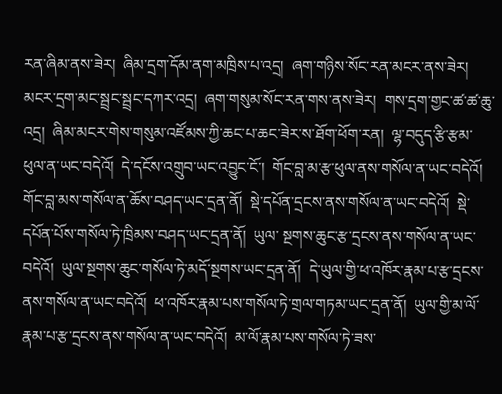རན་ཞིམ་ནས་ཟེར།  ཞིམ་དྲག་དོམ་ནག་མཁྲིས་པ་འདྲ།  ཞག་གཉིས་སོང་རན་མངར་ནས་ཟེར།  མངར་དྲག་མང་སྦྲང་སྦྲང་དཀར་འདྲ།  ཞག་གསུམ་སོང་རན་གས་ནས་ཟེར།  གས་དྲག་གྱང་ཚ་ཚ་ཆུ་ འདྲ།  ཞིམ་མངར་གེས་གསུམ་འཛོམས་ཀྱི་ཆང་པ་ཆང་ཟེར་ས་ཐོག་ཕོག་རན།  ལྷ་བདུད་རྩི་རྩམ་ཕུལ་ན་ཡང་བདེའོ།  དེ་དངོས་འགྲུབ་ཡང་འབྱུང་ངོ་།  གོང་བླ་མ་རྩ་ཕུལ་ནས་གསོལ་ན་ཡང་བདེའོ།  གོང་བླ་མས་གསོལ་ན་ཆོས་བཤད་ཡང་དྲན་ནོ།  སྡེ་དཔོན་དྲངས་ནས་གསོལ་ན་ཡང་བདེའོ།  སྡེ་དཔོན་པོས་གསོལ་ཏེ་ཁྲིམས་བཤད་ཡང་དྲན་ནོ།  ཡུལ་ སྔགས་ཆུང་རྩ་དྲངས་ནས་གསོལ་ན་ཡང་བདེའོ།  ཡུལ་སྔགས་ཆུང་གསོལ་ཏེ་མདོ་སྔགས་ཡང་དྲན་ནོ།  དེ་ཡུལ་གྱི་ཕ་འཁོར་རྣམ་པ་རྩ་དྲངས་ནས་གསོལ་ན་ཡང་བདེའོ།  ཕ་འཁོར་རྣམ་པས་གསོལ་ཏེ་གྲལ་གཏམ་ཡང་དྲན་ནོ།  ཡུལ་གྱི་མ་ལོ་རྣམ་པ་རྩ་དྲངས་ནས་གསོལ་ན་ཡང་བདེའོ།  མ་ལོ་རྣམ་པས་གསོལ་ཏེ་ཟས་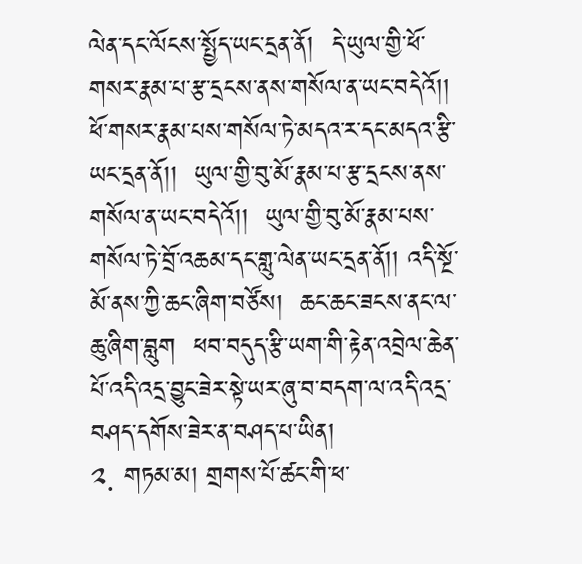ལེན་དང་ལོངས་སྤྱོད་ཡང་དྲན་ནོ།  དེ་ཡུལ་གྱི་ཕོ་གསར་རྣམ་པ་རྩ་དྲངས་ནས་གསོལ་ན་ཡང་བདེའོ།།  ཕོ་གསར་རྣམ་པས་གསོལ་ཏེ་མདའ་ར་དང་མདའ་རྩི་ཡང་དྲན་ནོ།།  ཡུལ་གྱི་བུ་མོ་རྣམ་པ་རྩ་དྲངས་ནས་གསོལ་ན་ཡང་བདེའོ།།  ཡུལ་གྱི་བུ་མོ་རྣམ་པས་གསོལ་ཏེ་བྲོ་འཆམ་དང་གླུ་ལེན་ཡང་དྲན་ནོ།། འདི་སྔོ་མོ་ནས་ཀྱི་ཆང་ཞིག་བཙོས།  ཆང་ཆང་ཟངས་ནང་ལ་ཆུ་ཞིག་བླུག  ཕབ་བདུད་རྩི་ཡག་གི་རྟེན་འབྲེལ་ཆེན་པོ་འདི་འདྲ་བྱུང་ཟེར་སྟེ་ཡར་ཞུ་བ་བདག་ལ་འདི་འདྲ་བཤད་དགོས་ཟེར་ན་བཤད་པ་ཡིན།
༢. གཏམ་མ། གྲགས་པོ་ཚང་གི་ཕ་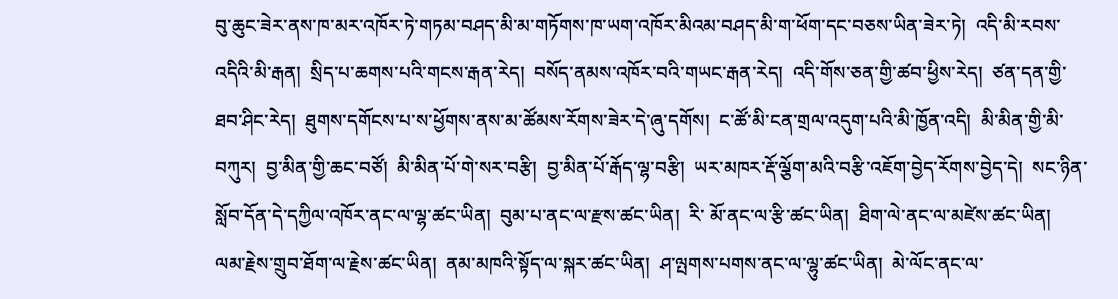བུ་ཆུང་ཟེར་ནས་ཁ་མར་འཁོར་ཏེ་གཏམ་བཤད་མི་མ་གཏོགས་ཁ་ཡག་འཁོར་མིའམ་བཤད་མི་ག་ཕོག་དང་བཅས་ཡིན་ཟེར་ཏེ།  འདི་མི་རབས་འདིའི་མི་རྒན།  སྲིད་པ་ཆགས་པའི་གངས་རྒན་རེད།  བསོད་ནམས་འཁོར་བའི་གཡང་རྒན་རེད།  འདི་གོས་ཅན་གྱི་ཚབ་ཕྱིས་རེད།  ཙན་དན་གྱི་ཐབ་ཤིང་རེད།  ཐུགས་དགོངས་པ་ས་ཕྱོགས་ནས་མ་ཚོམས་རོགས་ཟེར་དེ་ཞུ་དགོས།  ང་ཚོ་མི་ངན་གྲལ་འདུག་པའི་མི་ཁྱོན་འདི།  མི་མིན་གྱི་མི་བཀུར།  བྱ་མིན་གྱི་ཆང་བཙོ།  མི་མིན་པོ་གེ་སར་བརྩི།  བྱ་མིན་པོ་རྒོད་ལྷ་བརྩི།  ཡར་མཁར་རྡོ་ལྕོག་མའི་བརྩི་འཇོག་བྱེད་རོགས་བྱེད་དེ།  སང་ཉིན་སློབ་དོན་དེ་དཀྱིལ་འཁོར་ནང་ལ་ལྷ་ཚང་ཡིན།  བུམ་པ་ནང་ལ་རྫས་ཚང་ཡིན།  རི་ མོ་ནང་ལ་རྩི་ཚང་ཡིན།  ཐིག་ལེ་ནང་ལ་མཛེས་ཚང་ཡིན།  ལམ་རྗེས་གྲུབ་ཐོག་ལ་རྗེས་ཚང་ཡིན།  ནམ་མཁའི་སྟོད་ལ་སྐར་ཚང་ཡིན།  ཤ་ལྤགས་པགས་ནང་ལ་ལྷུ་ཚང་ཡིན།  མེ་ལོང་ནང་ལ་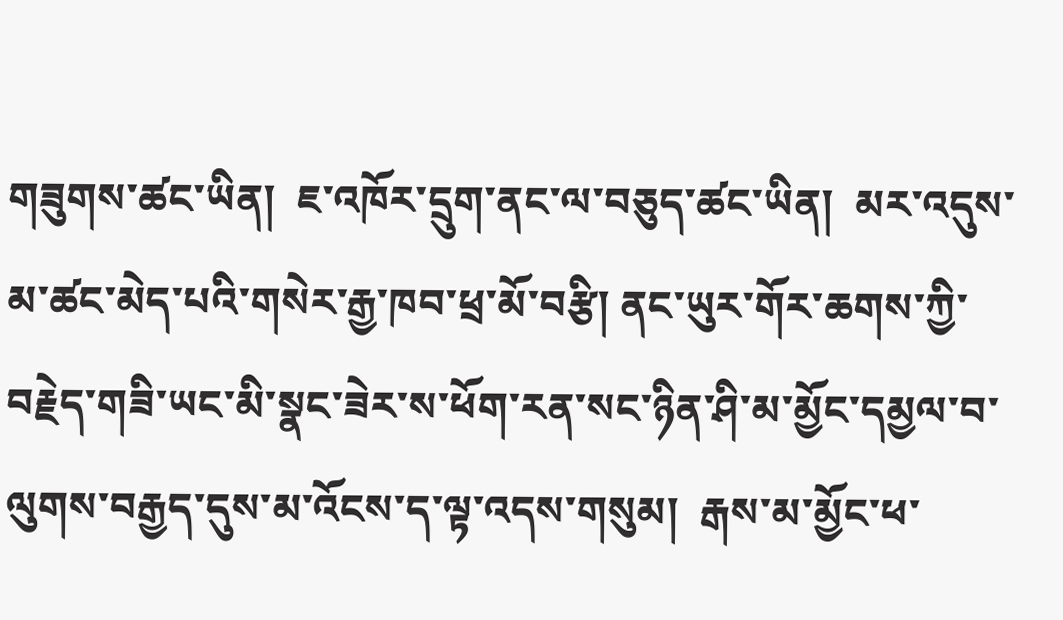གཟུགས་ཚང་ཡིན།  ཇ་འཁོར་དྲུག་ནང་ལ་བཅུད་ཚང་ཡིན།  མར་འདུས་མ་ཚང་མེད་པའི་གསེར་རྒྱ་ཁབ་ཕྲ་མོ་བརྩི། ནང་ཡུར་གོར་ཆགས་ཀྱི་བརྗེད་གཟི་ཡང་མི་སྣང་ཟེར་ས་ཕོག་རན་སང་ཉིན་ཤི་མ་མྱོང་དམྱལ་བ་ལུགས་བརྒྱད་དུས་མ་འོངས་ད་ལྟ་འདས་གསུམ།  རྒས་མ་མྱོང་ཕ་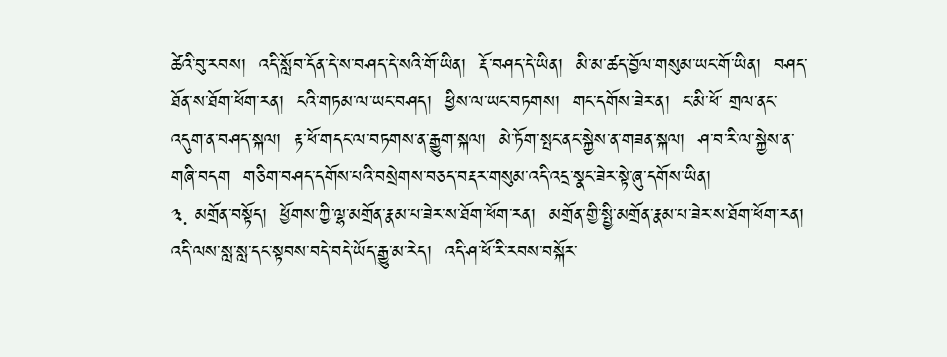ཚེའི་བུ་རབས།  འདི་སློབ་དོན་དེ་ས་བཤད་དེ་སའི་གོ་ཡིན།  རྡོ་བཤད་དེ་ཡིན།  མི་མ་ཚད་བྱོལ་གསུམ་ཡང་གོ་ཡིན།  བཤད་ཐོན་ས་ཐོག་ཕོག་རན།  ངའི་གཏམ་ལ་ཡང་བཤད།  ཕྱིས་ལ་ཡང་བཏགས།  གང་དགོས་ཟེར་ན།  ང་མི་ཕོ་ གྲལ་ནང་འདུག་ན་བཤད་སྐལ།  རྟ་ཕོ་གདང་ལ་བཏགས་ན་རྒྱུག་སྐལ།  མེ་ཏོག་སྤང་ནང་སྐྱེས་ན་གཟན་སྐལ།  ཤ་བ་རི་ལ་སྐྱེས་ན་གཞི་བདག  གཅིག་བཤད་དགོས་པའི་བསྲེགས་བཅད་བརྡར་གསུམ་འདི་འདྲ་སྣང་ཟེར་སྟེ་ཞུ་དགོས་ཡིན།
༣. མགྲོན་བསྟོད།  ཕྱོགས་ཀྱི་ལྷ་མགྲོན་རྣམ་པ་ཟེར་ས་ཐོག་ཕོག་རན།  མགྲོན་གྱི་སྤྱི་མགྲོན་རྣམ་པ་ཟེར་ས་ཐོག་ཕོག་རན།  འདི་ལས་སླ་སླ་དང་སྟབས་བདེ་བདེ་ཡོད་རྒྱུ་མ་རེད།  འདི་ཤ་ཕོ་རི་རབས་བསྐོར་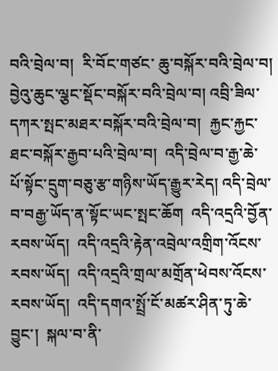བའི་བྲེལ་བ།  རི་བོང་གཙང་ ཆུ་བསྐོར་བའི་བྲེལ་བ།  བྱེའུ་ཆུང་ལྕང་སྡོང་བསྐོར་བའི་བྲེལ་བ། འབྲི་ཟིལ་དཀར་སྤང་མཐར་བསྐོར་བའི་བྲེལ་བ།  རྐྱང་རྐྱང་ཐང་བསྐོར་རྒྱབ་པའི་བྲེལ་བ།  འདི་བྲེལ་བ་རྒྱ་ཆེ་པོ་སྟོང་དྲུག་བཅུ་རྩ་གཉིས་ཡོད་རྒྱུར་རེད། འདི་བྲེལ་བ་བརྒྱ་ཡོད་ན་སྟོང་ཡང་སྤང་ཆོག  འདི་འདྲའི་བྱོན་རབས་ཡོད།  འདི་འདྲའི་རྟེན་འབྲེལ་འགྲིག་འོངས་རབས་ཡོད།  འདི་འདྲའི་གྲལ་མགྲོན་ཕེབས་འོངས་རབས་ཡོད།  འདི་དགའ་སྤྲོ་ངོ་མཚར་ཤིན་ཏུ་ཆེ་བྱུང་།  སྐལ་བ་ནི་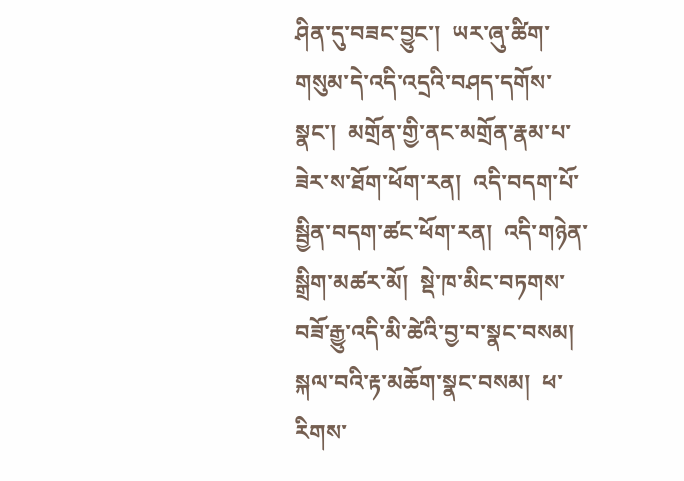ཤིན་དུ་བཟང་བྱུང་།  ཡར་ཞུ་ཚིག་གསུམ་དེ་འདི་འདྲའི་བཤད་དགོས་སྣང་།  མགྲོན་གྱི་ནང་མགྲོན་རྣམ་པ་ཟེར་ས་ཐོག་ཕོག་རན།  འདི་བདག་པོ་སྦྱིན་བདག་ཚང་ཕོག་རན།  འདི་གཉེན་སྒྲིག་མཚར་མོ།  སྡེ་ཁ་མིང་བཏགས་བཟོ་རྒྱུ་འདི་མི་ཚེའི་བྱ་བ་སྣང་བསམ།  སྐལ་བའི་རྟ་མཆོག་སྣང་བསམ།  ཕ་རིགས་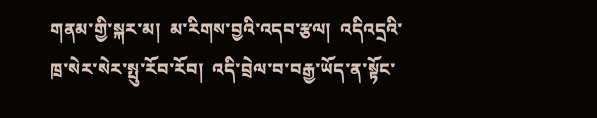གནམ་གྱི་སྐར་མ།  མ་རིགས་བྱའི་འདབ་རྩལ།  འདིའདྲའི་ཁྲ་སེར་སེར་སྤུ་རོབ་རོབ།  འདི་བྲེལ་བ་བརྒྱ་ཡོད་ན་སྟོང་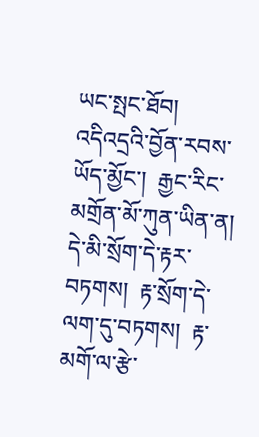ཡང་སྤང་ཐོབ།  འདིའདྲའི་བྱོན་རབས་ཡོད་མྱོང་།  རྒྱང་རིང་མགྲོན་མོ་ཀུན་ཡིན་ན།  དེ་མི་སྲོག་དེ་རྟར་བཏགས།  རྟ་སྲོག་དེ་ལག་དུ་བཏགས།  རྟ་མགོ་ལ་རྩེ་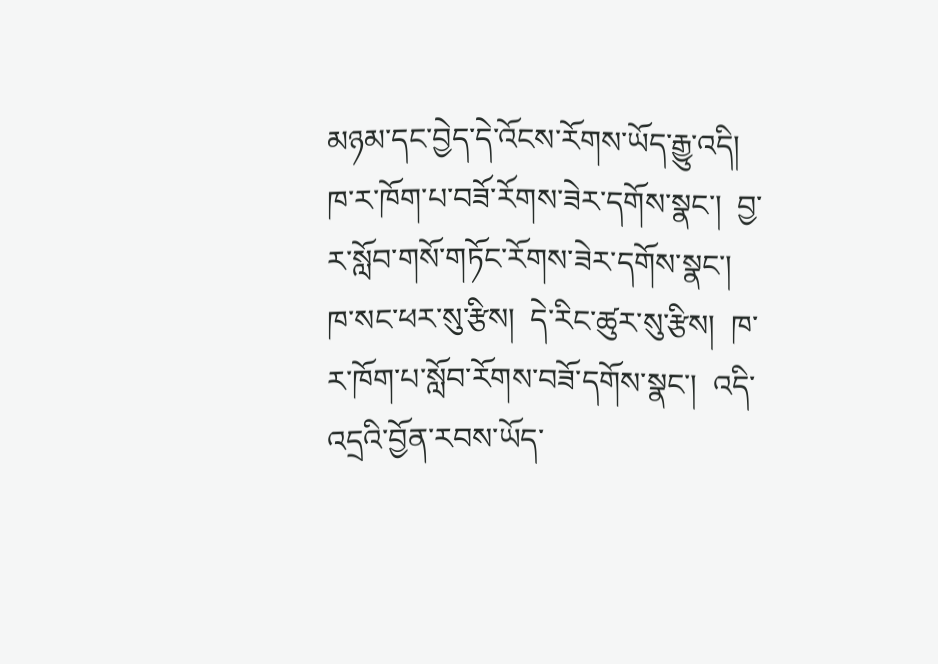མཉམ་དང་བྱེད་དེ་འོངས་རོགས་ཡོད་རྒྱུ་འདི།  ཁ་ར་ཁོག་པ་བཟོ་རོགས་ཟེར་དགོས་སྣང་།  བྱ་ར་སློབ་གསོ་གཏོང་རོགས་ཟེར་དགོས་སྣང་།  ཁ་སང་ཕར་སུ་རྩིས།  དེ་རིང་ཚུར་སུ་རྩིས།  ཁ་ར་ཁོག་པ་སློབ་རོགས་བཟོ་དགོས་སྣང་།  འདི་འདྲའི་བྱོན་རབས་ཡོད་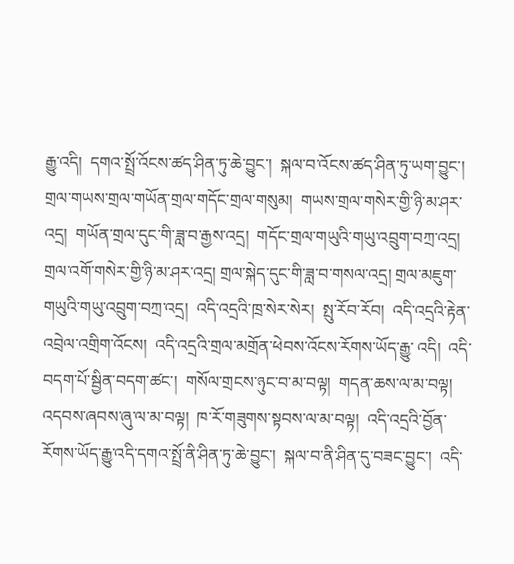རྒྱུ་འདི།  དགའ་སྤྲོ་འོངས་ཚད་ཤིན་ཏུ་ཆེ་བྱུང་།  སྐལ་བ་འོངས་ཚད་ཤིན་ཏུ་ཡག་བྱུང་། གྲལ་གཡས་གྲལ་གཡོན་གྲལ་གདོང་གྲལ་གསུམ།  གཡས་གྲལ་གསེར་གྱི་ཉི་མ་ཤར་འདྲ།  གཡོན་གྲལ་དུང་གི་ཟླ་བ་རྒྱས་འདྲ།  གདོང་གྲལ་གཡུའི་གཡུ་འབྲུག་བཀྲ་འདྲ། གྲལ་འགོ་གསེར་གྱི་ཉི་མ་ཤར་འདྲ། གྲལ་སྐེད་དུང་གི་ཟླ་བ་གསལ་འདྲ། གྲལ་མཇུག་གཡུའི་གཡུ་འབྲུག་བཀྲ་འདྲ།  འདི་འདྲའི་ཁྲ་སེར་སེར།  སྤུ་རོབ་རོབ།  འདི་འདྲའི་རྟེན་འབྲེལ་འགྲིག་འོངས།  འདི་འདྲའི་གྲལ་མགྲོན་ཕེབས་འོངས་རོགས་ཡོད་རྒྱུ་ འདི།  འདི་བདག་པོ་སྦྱིན་བདག་ཚང་།  གསོལ་གྲངས་ཉུང་བ་མ་བལྟ།  གདན་ཆས་ལ་མ་བལྟ།  འདབས་ཞབས་ཞུ་ལ་མ་བལྟ།  ཁ་རོ་གཟུགས་སྟབས་ལ་མ་བལྟ།  འདི་འདྲའི་བྱོན་རོགས་ཡོད་རྒྱུ་འདི་དགའ་སྤྲོ་ནི་ཤིན་ཏུ་ཆེ་བྱུང་།  སྐལ་བ་ནི་ཤིན་དུ་བཟང་བྱུང་།  འདི་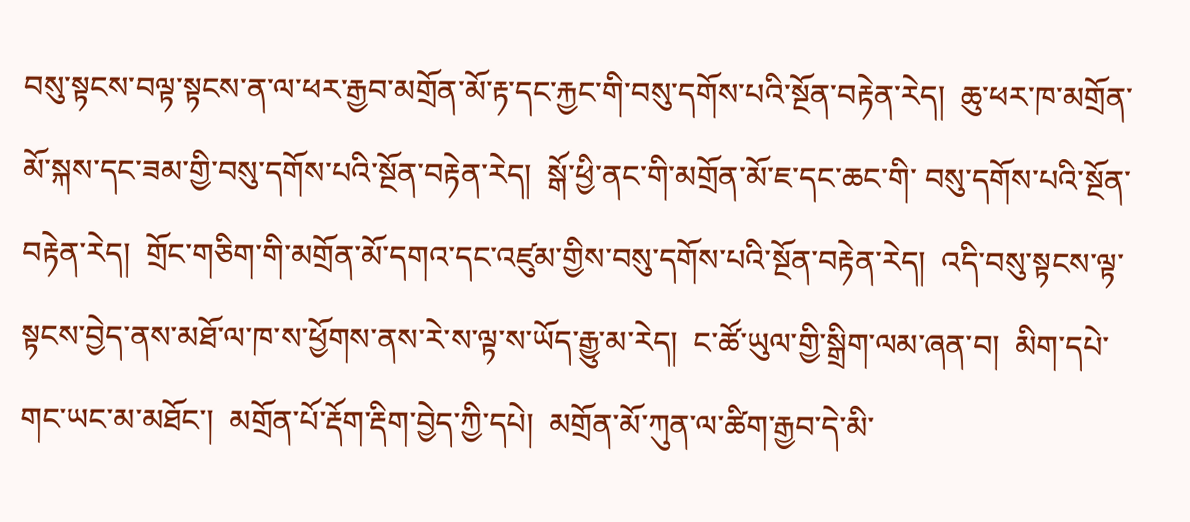བསུ་སྟངས་བལྟ་སྟངས་ན་ལ་ཕར་རྒྱབ་མགྲོན་མོ་རྟ་དང་རྐྱང་གི་བསུ་དགོས་པའི་སྔོན་བརྟེན་རེད།  ཆུ་ཕར་ཁ་མགྲོན་མོ་སྐས་དང་ཟམ་གྱི་བསུ་དགོས་པའི་སྔོན་བརྟེན་རེད།  སྒོ་ཕྱི་ནང་གི་མགྲོན་མོ་ཇ་དང་ཆང་གི་ བསུ་དགོས་པའི་སྔོན་བརྟེན་རེད།  གྲོང་གཅིག་གི་མགྲོན་མོ་དགའ་དང་འཛུམ་གྱིས་བསུ་དགོས་པའི་སྔོན་བརྟེན་རེད།  འདི་བསུ་སྟངས་ལྟ་སྟངས་བྱེད་ནས་མཐོ་ལ་ཁ་ས་ཕྱོགས་ནས་རེ་ས་ལྟ་ས་ཡོད་རྒྱུ་མ་རེད།  ང་ཚོ་ཡུལ་གྱི་སྒྲིག་ལམ་ཞན་བ།  མིག་དཔེ་གང་ཡང་མ་མཐོང་།  མགྲོན་པོ་རྡོག་རྡིག་བྱེད་ཀྱི་དཔེ།  མགྲོན་མོ་ཀུན་ལ་ཚིག་རྒྱབ་དེ་མི་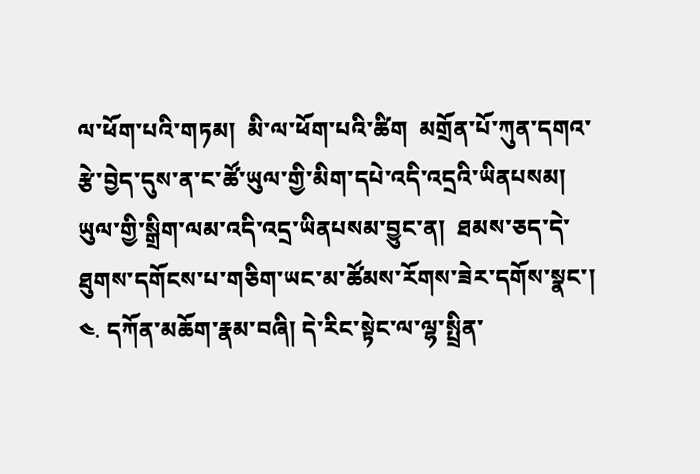ལ་ཕོག་པའི་གཏམ།  མི་ལ་ཕོག་པའི་ཚིག  མགྲོན་པོ་ཀུན་དགའ་རྩེ་བྱེད་དུས་ན་ང་ཚོ་ཡུལ་གྱི་མིག་དཔེ་འདི་འདྲའི་ཡིནཔསམ།  ཡུལ་གྱི་སྒྲིག་ལམ་འདི་འདྲ་ཡིནཔསམ་བྱུང་ན།  ཐམས་ཅད་དེ་ཐུགས་དགོངས་པ་གཅིག་ཡང་མ་ཚོམས་རོགས་ཟེར་དགོས་སྣང་།
༤. དཀོན་མཆོག་རྣམ་བཞི། དེ་རིང་སྟེང་ལ་ལྷ་སྤྲིན་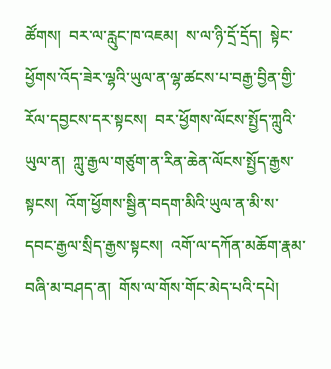ཚོགས།  བར་ལ་རླུང་ཁ་འཇམ།  ས་ལ་ཉི་དྲོ་དྲོད།  སྟེང་ཕྱོགས་འོད་ཟེར་ལྷའི་ཡུལ་ན་ལྷ་ཚངས་པ་བརྒྱ་བྱིན་གྱི་རོལ་དབྱངས་དར་སྟངས།  བར་ཕྱོགས་ལོངས་སྤྱོད་ཀླུའི་ཡུལ་ན།  ཀླུ་རྒྱལ་གཙུག་ན་རིན་ཆེན་ལོངས་སྤྱོད་རྒྱས་སྟངས།  འོག་ཕྱོགས་སྦྱིན་བདག་མིའི་ཡུལ་ན་མི་ས་དབང་རྒྱལ་སྲིད་རྒྱས་སྟངས།  འགོ་ལ་དཀོན་མཆོག་རྣམ་བཞི་མ་བཤད་ན།  གོས་ལ་གོས་གོང་མེད་པའི་དཔེ།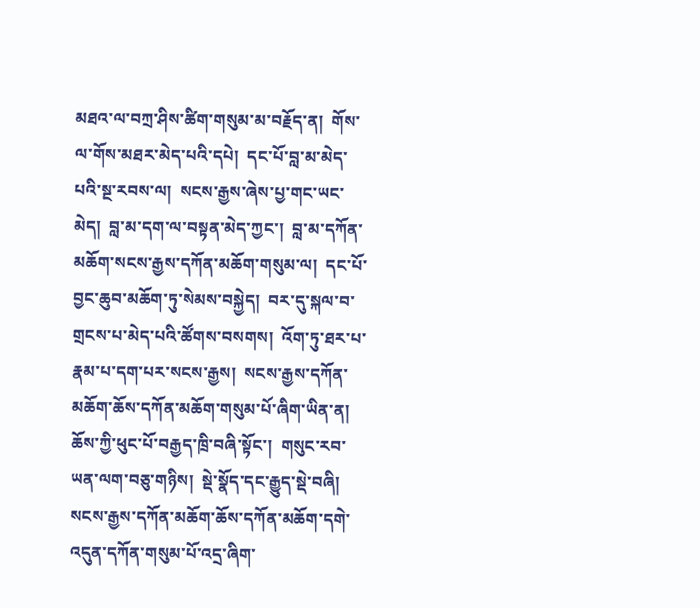མཐའ་ལ་བཀྲ་ཤིས་ཚིག་གསུམ་མ་བརྗོད་ན།  གོས་ལ་གོས་མཐར་མེད་པའི་དཔེ།  དང་པོ་བླ་མ་མེད་པའི་སྔ་རབས་ལ།  སངས་རྒྱས་ཞེས་པྱ་གང་ཡང་མེད།  བླ་མ་དག་ལ་བསྟན་མེད་ཀྱང་།  བླ་མ་དཀོན་མཆོག་སངས་རྒྱས་དཀོན་མཆོག་གསུམ་ལ།  དང་པོ་བྱང་ཆུབ་མཆོག་ཏུ་སེམས་བསྐྱེད།  བར་དུ་སྐལ་བ་གྲངས་པ་མེད་པའི་ཚོགས་བསགས།  འོག་ཏུ་ཐར་པ་རྣམ་པ་དག་པར་སངས་རྒྱས།  སངས་རྒྱས་དཀོན་མཆོག་ཆོས་དཀོན་མཆོག་གསུམ་པོ་ཞིག་ཡིན་ན།  ཆོས་ཀྱི་ཕུང་པོ་བརྒྱད་ཁྲི་བཞི་སྟོང་།  གསུང་རབ་ཡན་ལག་བཅུ་གཉིས།  སྡེ་སྣོད་དང་རྒྱུད་སྡེ་བཞི།  སངས་རྒྱས་དཀོན་མཆོག་ཆོས་དཀོན་མཆོག་དགེ་འདུན་དཀོན་གསུམ་པོ་འདྲ་ཞིག་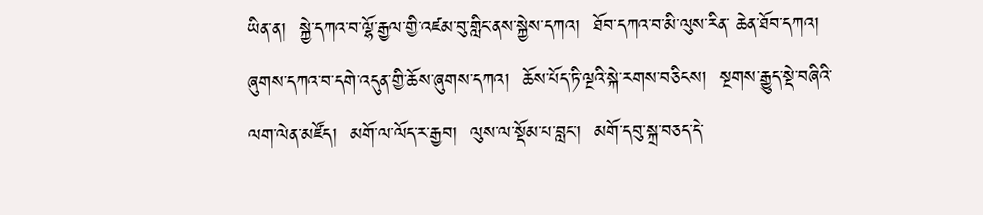ཡིན་ན།  སྐྱེ་དཀའ་བ་ལྷོ་རྒྱལ་གྱི་འཛམ་བུ་གླིང་ནས་སྐྱེས་དཀའ།  ཐོབ་དཀའ་བ་མི་ལུས་རིན་ ཆེན་ཐོབ་དཀའ།  ཞུགས་དཀའ་བ་དགེ་འདུན་གྱི་ཆོས་ཞུགས་དཀའ།  ཆོས་པོད་ཏི་ལྔའི་སྐེ་རགས་བཅིངས།  སྔགས་རྒྱུད་སྡེ་བཞིའི་ལག་ལེན་མཛོད།  མགོ་ལ་ལོད་ར་རྒྱབ།  ལུས་ལ་སྡོམ་པ་བླང་།  མགོ་དབུ་སྐྲ་བཅད་དེ་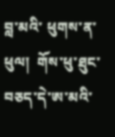བླ་མའི་ ཕུགས་ན་ཕུལ།  གོས་ཕུ་ཐུང་བཅད་དེ་ཨ་མའི་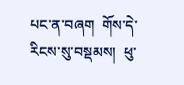པང་ན་བཞག  གོས་དེ་རིངས་སུ་བསྡམས།  ཕུ་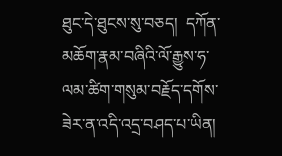ཐུང་དེ་ཐུངས་སུ་བཅད།  དཀོན་མཆོག་རྣམ་བཞིའི་ལོ་རྒྱུས་ཧ་ལམ་ཚིག་གསུམ་བརྗོད་དགོས་ཟེར་ན་འདི་འདྲ་བཤད་པ་ཡིན།